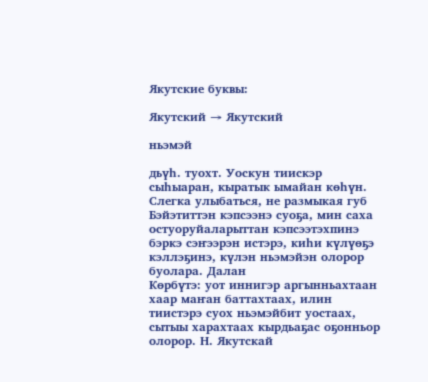Якутские буквы:

Якутский → Якутский

ньэмэй

дьүһ. туохт. Уоскун тиискэр сыһыаран, кыратык ымайан көһүн. Слегка улыбаться, не размыкая губ
Бэйэтиттэн кэпсээнэ суоҕа, мин саха остуоруйаларыттан кэпсээтэхпинэ бэркэ сэҥээрэн истэрэ, киһи күлүөҕэ кэллэҕинэ, күлэн ньэмэйэн олорор буолара. Далан
Көрбүтэ: уот иннигэр аргынньахтаан хаар маҥан баттахтаах, илин тиистэрэ суох ньэмэйбит уостаах, сытыы харахтаах кырдьаҕас оҕонньор олорор. Н. Якутскай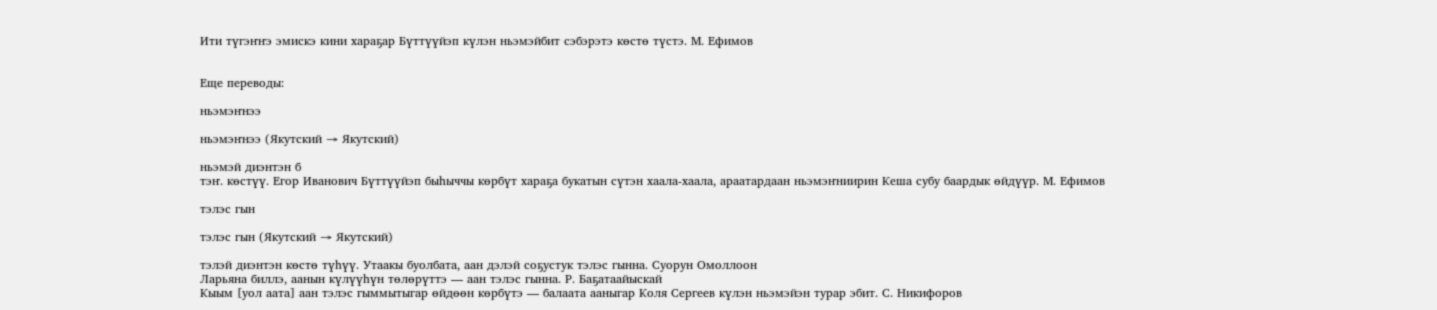Ити түгэҥҥэ эмискэ кини хараҕар Бүттүүйэп күлэн ньэмэйбит сэбэрэтэ көстө түстэ. М. Ефимов


Еще переводы:

ньэмэҥнээ

ньэмэҥнээ (Якутский → Якутский)

ньэмэй диэнтэн б
тэҥ. көстүү. Егор Иванович Бүттүүйэп быһыччы көрбүт хараҕа букатын сүтэн хаала-хаала, араатардаан ньэмэҥниирин Кеша субу баардык өйдүүр. М. Ефимов

тэлэс гын

тэлэс гын (Якутский → Якутский)

тэлэй диэнтэн көстө түһүү. Утаакы буолбата, аан дэлэй соҕустук тэлэс гынна. Суорун Омоллоон
Ларьяна биллэ, аанын күлүүһүн төлөрүттэ — аан тэлэс гынна. Р. Баҕатаайыскай
Кыым [уол аата] аан тэлэс гыммытыгар өйдөөн көрбүтэ — балаата ааныгар Коля Сергеев күлэн ньэмэйэн турар эбит. С. Никифоров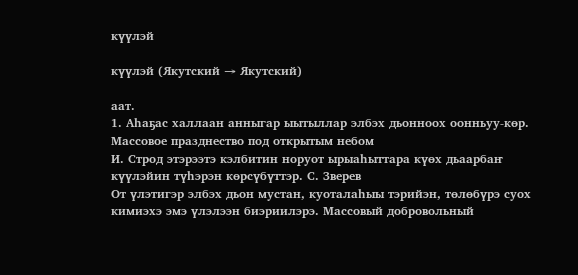күүлэй

күүлэй (Якутский → Якутский)

аат.
1. Аһаҕас халлаан анныгар ыытыллар элбэх дьонноох оонньуу-көр. Массовое празднество под открытым небом
И. Строд этэрээтэ кэлбитин норуот ырыаһыттара күөх дьаарбаҥ күүлэйин түһэрэн көрсүбүттэр. С. Зверев
От үлэтигэр элбэх дьон мустан, куоталаһыы тэрийэн, төлөбүрэ суох кимиэхэ эмэ үлэлээн биэриилэрэ. Массовый добровольный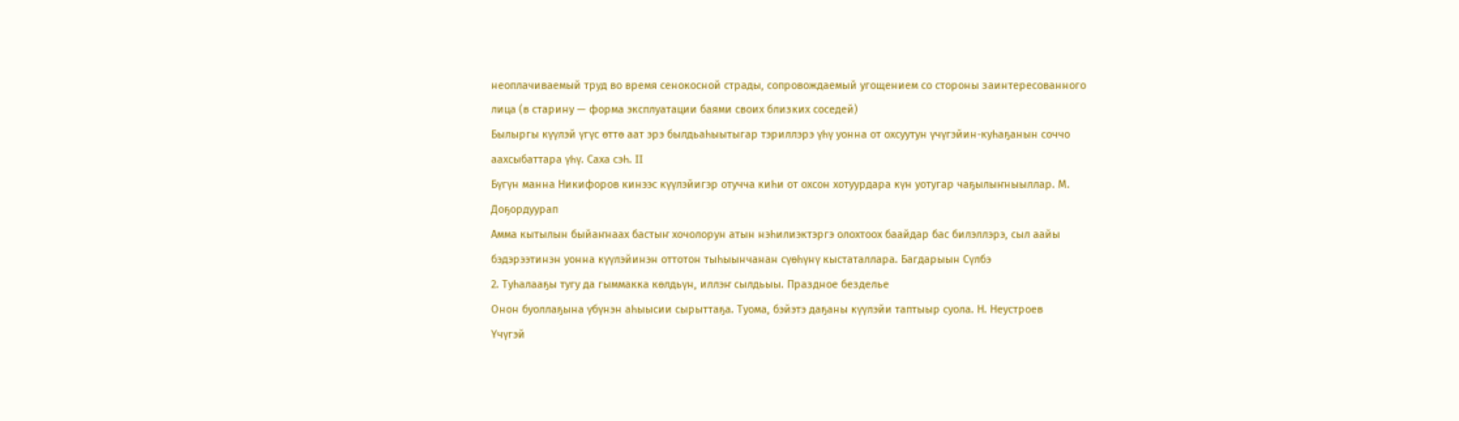неоплачиваемый труд во время сенокосной страды, сопровождаемый угощением со стороны заинтересованного лица (в старину — форма эксплуатации баями своих близких соседей)
Былыргы күүлэй үгүс өттө аат эрэ былдьаһыытыгар тэриллэрэ үһү уонна от охсуутун үчүгэйин-куһаҕанын соччо аахсыбаттара үһү. Саха сэһ. II
Бүгүн манна Никифоров кинээс күүлэйигэр отучча киһи от охсон хотуурдара күн уотугар чаҕылыҥныыллар. М. Доҕордуурап
Амма кытылын быйаҥнаах бастыҥ хочолорун атын нэһилиэктэргэ олохтоох баайдар бас билэллэрэ, сыл аайы бэдэрээтинэн уонна күүлэйинэн оттотон тыһыынчанан сүөһүнү кыстаталлара. Багдарыын Сүлбэ
2. Туһалааҕы тугу да гыммакка көлдьүн, иллэҥ сылдьыы. Праздное безделье
Онон буоллаҕына үбүнэн аһыысии сырыттаҕа. Туома, бэйэтэ даҕаны күүлэйи таптыыр суола. Н. Неустроев
Үчүгэй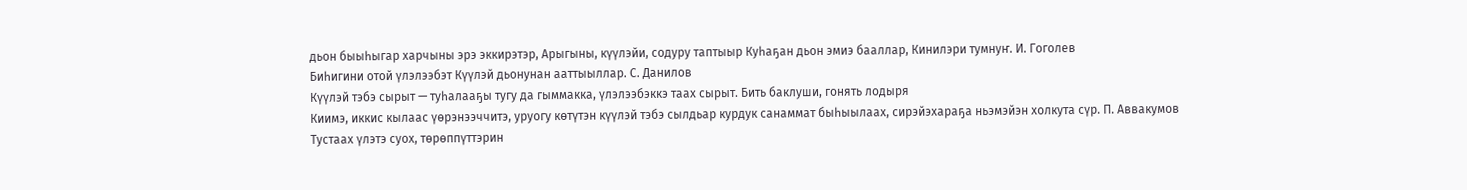дьон быыһыгар харчыны эрэ эккирэтэр, Арыгыны, күүлэйи, содуру таптыыр Куһаҕан дьон эмиэ бааллар, Кинилэри тумнуҥ. И. Гоголев
Биһигини отой үлэлээбэт Күүлэй дьонунан ааттыыллар. С. Данилов
Күүлэй тэбэ сырыт — туһалааҕы тугу да гыммакка, үлэлээбэккэ таах сырыт. Бить баклуши, гонять лодыря
Киимэ, иккис кылаас үөрэнээччитэ, уруогу көтүтэн күүлэй тэбэ сылдьар курдук санаммат быһыылаах, сирэйэхараҕа ньэмэйэн холкута сүр. П. Аввакумов
Тустаах үлэтэ суох, төрөппүттэрин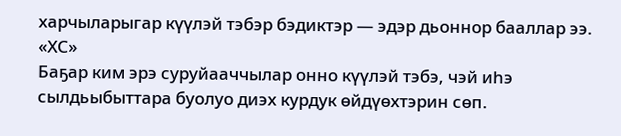харчыларыгар күүлэй тэбэр бэдиктэр — эдэр дьоннор бааллар ээ. «ХС»
Баҕар ким эрэ суруйааччылар онно күүлэй тэбэ, чэй иһэ сылдьыбыттара буолуо диэх курдук өйдүөхтэрин сөп.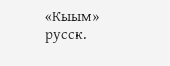«Кыым»
русск.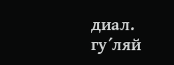диал. гу´ляй